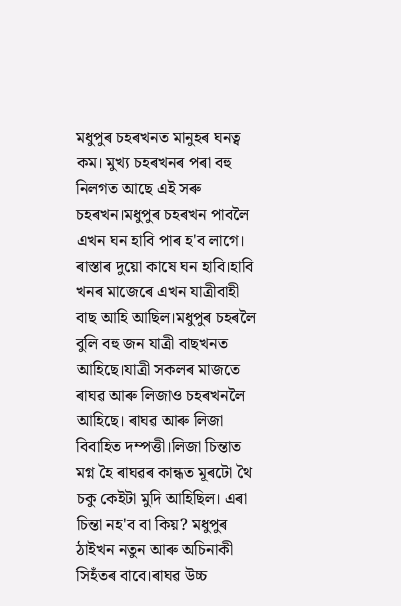মধুপুৰ চহৰখনত মানুহৰ ঘনত্ব কম। মুখ্য চহৰখনৰ পৰা বহু নিলগত আছে এই সৰু চহৰখন।মধুপুৰ চহৰখন পাবলৈ এখন ঘন হাবি পাৰ হ'ব লাগে। ৰাস্তাৰ দুয়ো কাষে ঘন হাবি।হাবি খনৰ মাজেৰে এখন যাত্ৰীবাহী বাছ আহি আছিল।মধুপুৰ চহৰলৈ বুলি বহু জন যাত্ৰী বাছখনত আহিছে।যাত্ৰী সকলৰ মাজতে ৰাঘৱ আৰু লিজাও চহৰখনলৈ আহিছে। ৰাঘৱ আৰু লিজা বিবাহিত দম্পত্তী।লিজা চিন্তাত মগ্ন হৈ ৰাঘৱৰ কান্ধত মূৰটো থৈ চকু কেইটা মুদি আহিছিল। এৰা চিন্তা নহ'ব বা কিয়? মধুপুৰ ঠাইখন নতুন আৰু অচিনাকী সিহঁতৰ বাবে।ৰাঘৱ উচ্চ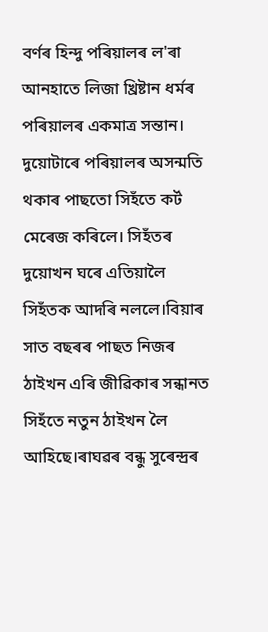বৰ্ণৰ হিন্দু পৰিয়ালৰ ল'ৰা আনহাতে লিজা খ্ৰিষ্টান ধৰ্মৰ পৰিয়ালৰ একমাত্ৰ সন্তান। দুয়োটাৰে পৰিয়ালৰ অসন্মতি থকাৰ পাছতো সিহঁতে কৰ্ট মেৰেজ কৰিলে। সিহঁতৰ দুয়োখন ঘৰে এতিয়ালৈ সিহঁতক আদৰি নললে।বিয়াৰ সাত বছৰৰ পাছত নিজৰ ঠাইখন এৰি জীৱিকাৰ সন্ধানত সিহঁতে নতুন ঠাইখন লৈ আহিছে।ৰাঘৱৰ বন্ধু সুৰেন্দ্ৰৰ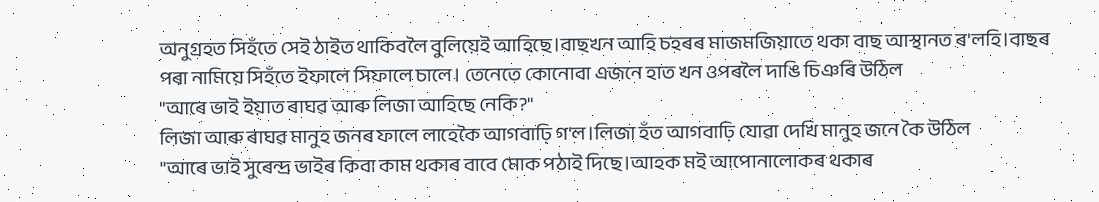অনুগ্ৰহত সিহঁতে সেই ঠাইত থাকিবলৈ বুলিয়েই আহিছে।বাছখন আহি চহৰৰ মাজমজিয়াতে থকা বাছ আস্থানত ৰ'লহি।বাছৰ পৰা নামিয়ে সিহঁতে ইফালে সিফালে চালে। তেনেতে কোনোবা এজনে হাত খন ওপৰলৈ দাঙি চিঞৰি উঠিল
"আৰে ভাই ইয়াত ৰাঘৱ আৰু লিজা আহিছে নেকি?"
লিজা আৰু ৰাঘৱ মানুহ জনৰ ফালে লাহেকৈ আগবাঢ়ি গ'ল।লিজা হঁত আগবাঢ়ি যোৱা দেখি মানুহ জনে কৈ উঠিল
"আৰে ভাই সুৰেন্দ্ৰ ভাইৰ কিবা কাম থকাৰ বাবে মোক পঠাই দিছে।আহক মই আপোনালোকৰ থকাৰ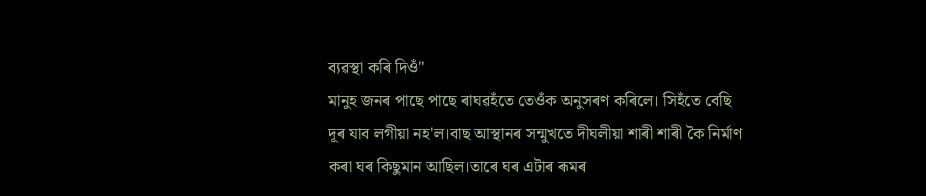ব্যৱস্থা কৰি দিওঁ"
মানুহ জনৰ পাছে পাছে ৰাঘৱহঁতে তেওঁক অনুসৰণ কৰিলে। সিহঁতে বেছি দূৰ যাব লগীয়া নহ'ল।বাছ আস্থানৰ সন্মুখতে দীঘলীয়া শাৰী শাৰী কৈ নিৰ্মাণ কৰা ঘৰ কিছুমান আছিল।তাৰে ঘৰ এটাৰ ৰূমৰ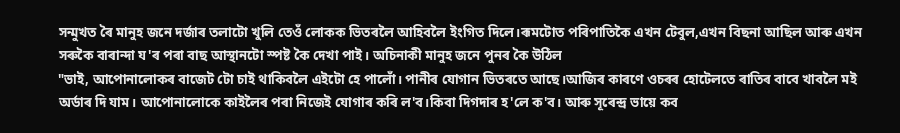সন্মুখত ৰৈ মানুহ জনে দৰ্জাৰ তলাটো খুলি তেওঁ লোকক ভিতৰলৈ আহিবলৈ ইংগিত দিলে।ৰূমটোত পৰিপাতিকৈ এখন টেবুল,এখন বিছনা আছিল আৰু এখন সৰুকৈ বাৰান্দা য'ৰ পৰা বাছ আস্থানটো স্পষ্ট কৈ দেখা পাই। অচিনাকী মানুহ জনে পুনৰ কৈ উঠিল
"ভাই, আপোনালোকৰ বাজেট টো চাই থাকিবলৈ এইটো হে পালোঁ। পানীৰ যোগান ভিতৰতে আছে।আজিৰ কাৰণে ওচৰৰ হোটেলতে ৰাতিৰ বাবে খাবলৈ মই অৰ্ডাৰ দি যাম। আপোনালোকে কাইলৈৰ পৰা নিজেই যোগাৰ কৰি ল'ব।কিবা দিগদাৰ হ'লে ক'ব। আৰু সূৰেন্দ্ৰ ভায়ে কব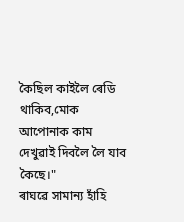কৈছিল কাইলৈ ৰেডি থাকিব,মোক আপোনাক কাম দেখুৱাই দিবলৈ লৈ যাব কৈছে।"
ৰাঘৱে সামান্য হাঁহি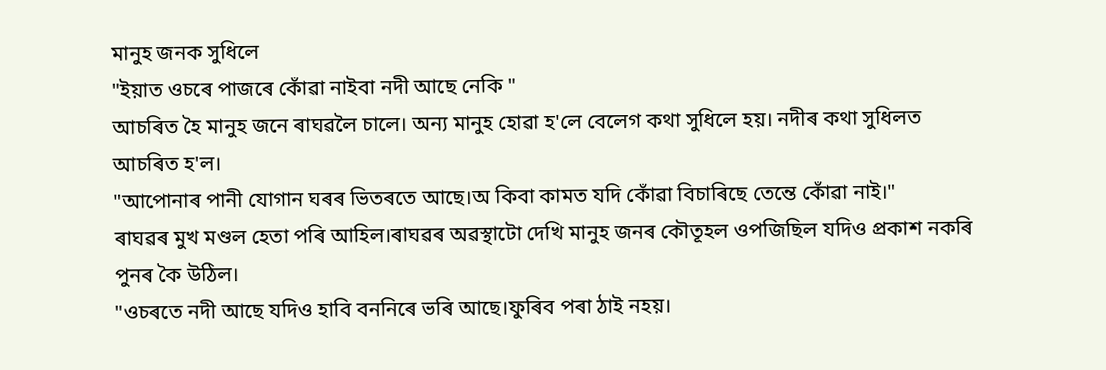মানুহ জনক সুধিলে
"ইয়াত ওচৰে পাজৰে কোঁৱা নাইবা নদী আছে নেকি "
আচৰিত হৈ মানুহ জনে ৰাঘৱলৈ চালে। অন্য মানুহ হোৱা হ'লে বেলেগ কথা সুধিলে হয়। নদীৰ কথা সুধিলত আচৰিত হ'ল।
"আপোনাৰ পানী যোগান ঘৰৰ ভিতৰতে আছে।অ কিবা কামত যদি কোঁৱা বিচাৰিছে তেন্তে কোঁৱা নাই।"
ৰাঘৱৰ মুখ মণ্ডল হেতা পৰি আহিল।ৰাঘৱৰ অৱস্থাটো দেখি মানুহ জনৰ কৌতূহল ওপজিছিল যদিও প্ৰকাশ নকৰি পুনৰ কৈ উঠিল।
"ওচৰতে নদী আছে যদিও হাবি বননিৰে ভৰি আছে।ফুৰিব পৰা ঠাই নহয়।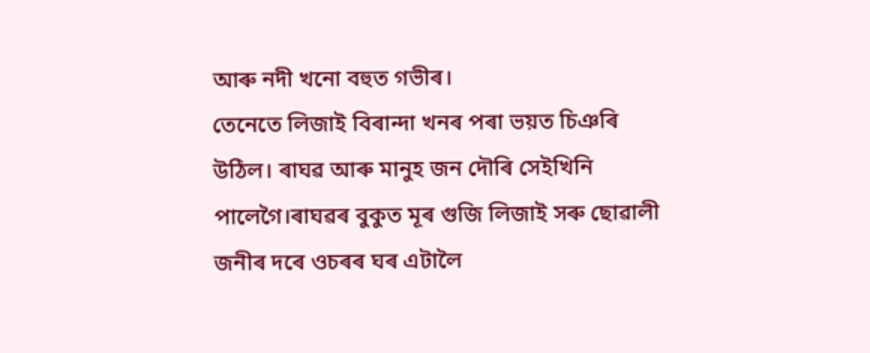আৰু নদী খনো বহুত গভীৰ।
তেনেতে লিজাই বিৰান্দা খনৰ পৰা ভয়ত চিঞৰি উঠিল। ৰাঘৱ আৰু মানুহ জন দৌৰি সেইখিনি পালেগৈ।ৰাঘৱৰ বুকুত মূৰ গুজি লিজাই সৰু ছোৱালী জনীৰ দৰে ওচৰৰ ঘৰ এটালৈ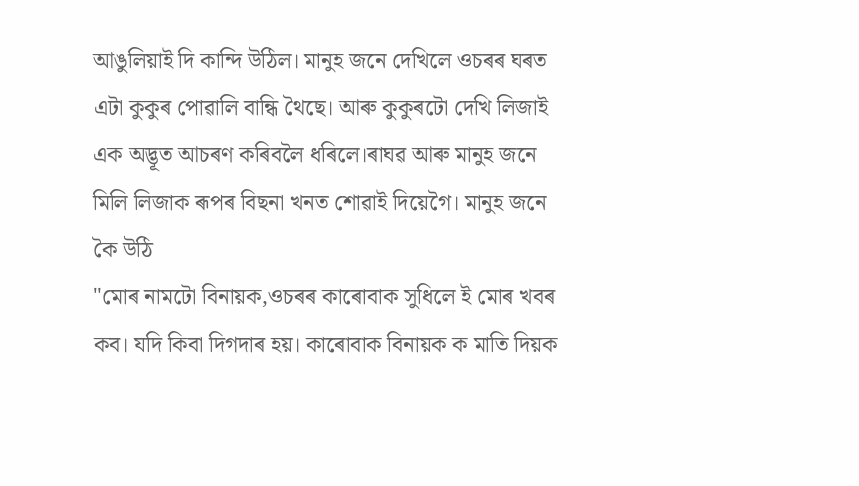আঙুলিয়াই দি কান্দি উঠিল। মানুহ জনে দেখিলে ওচৰৰ ঘৰত এটা কুকুৰ পোৱালি বান্ধি থৈছে। আৰু কুকুৰটো দেখি লিজাই এক অদ্ভূত আচৰণ কৰিবলৈ ধৰিলে।ৰাঘৱ আৰু মানুহ জনে মিলি লিজাক ৰূপৰ বিছনা খনত শোৱাই দিয়েগৈ। মানুহ জনে কৈ উঠি
"মোৰ নামটো বিনায়ক,ওচৰৰ কাৰোবাক সুধিলে ই মোৰ খবৰ কব। যদি কিবা দিগদাৰ হয়। কাৰোবাক বিনায়ক ক মাতি দিয়ক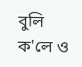বুলি ক'লে ও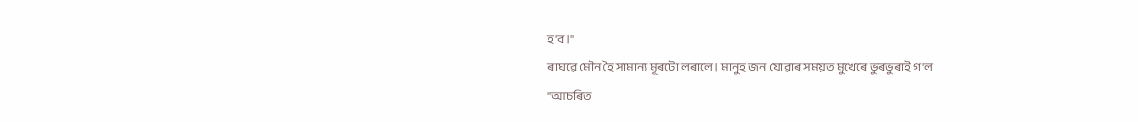হ'ব।"
ৰাঘৱে মৌন হৈ সামান্য মূৰটো লৰালে। মানুহ জন যোৱাৰ সময়ত মুখেৰে ভুৰভুৰাই গ'ল
"আচৰিত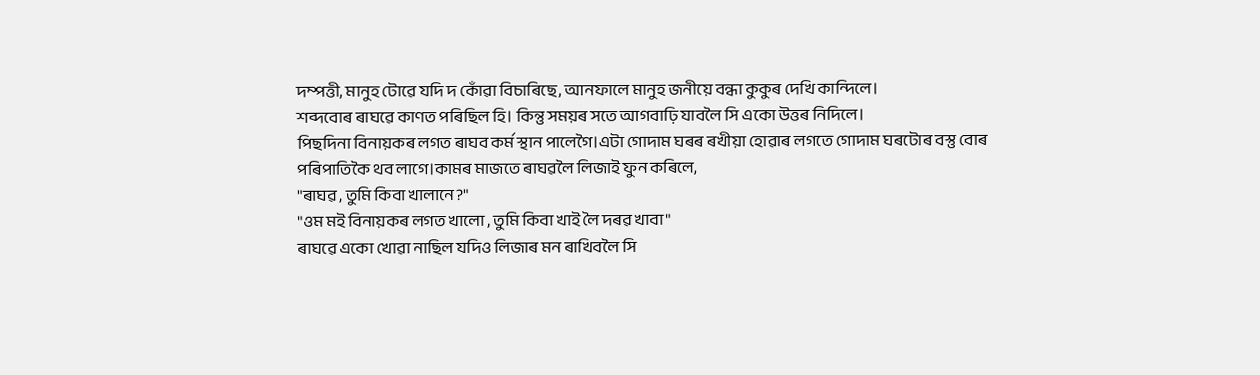দম্পত্তী, মানুহ টোৱে যদি দ কোঁৱা বিচাৰিছে, আনফালে মানুহ জনীয়ে বন্ধা কুকুৰ দেখি কান্দিলে।
শব্দবোৰ ৰাঘৱে কাণত পৰিছিল হি। কিন্তু সময়ৰ সতে আগবাঢ়ি যাবলৈ সি একো উত্তৰ নিদিলে।
পিছদিনা বিনায়কৰ লগত ৰাঘব কৰ্ম স্থান পালেগৈ।এটা গোদাম ঘৰৰ ৰখীয়া হোৱাৰ লগতে গোদাম ঘৰটোৰ বস্তু বোৰ পৰিপাতিকৈ থব লাগে।কামৰ মাজতে ৰাঘৱলৈ লিজাই ফুন কৰিলে,
"ৰাঘৱ , তুমি কিবা খালানে?"
"ওম মই বিনায়কৰ লগত খালো , তুমি কিবা খাই লৈ দৰৱ খাবা"
ৰাঘৱে একো খোৱা নাছিল যদিও লিজাৰ মন ৰাখিবলৈ সি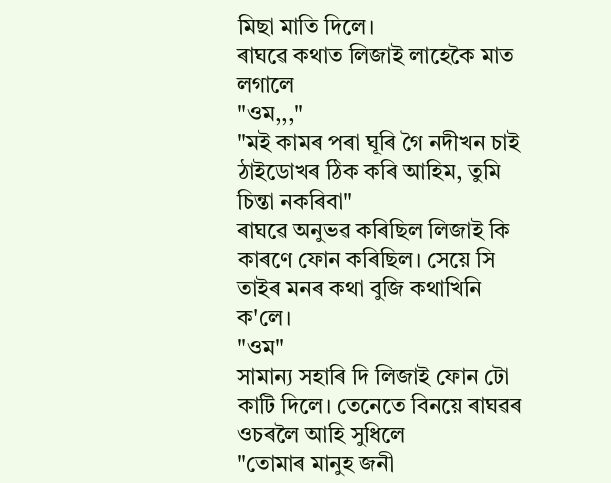মিছা মাতি দিলে।
ৰাঘৱে কথাত লিজাই লাহেকৈ মাত লগালে
"ওম,,,"
"মই কামৰ পৰা ঘূৰি গৈ নদীখন চাই ঠাইডোখৰ ঠিক কৰি আহিম, তুমি চিন্তা নকৰিবা"
ৰাঘৱে অনুভৱ কৰিছিল লিজাই কি কাৰণে ফোন কৰিছিল। সেয়ে সি তাইৰ মনৰ কথা বুজি কথাখিনি ক'লে।
"ওম"
সামান্য সহাৰি দি লিজাই ফোন টো কাটি দিলে। তেনেতে বিনয়ে ৰাঘৱৰ ওচৰলৈ আহি সুধিলে
"তোমাৰ মানুহ জনী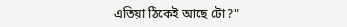এতিয়া ঠিকেই আছে টো?"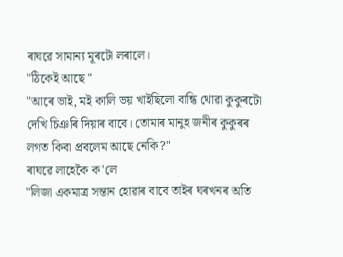ৰাঘৱে সামান্য মূৰটো লৰালে।
"ঠিকেই আছে "
"আৰে ভাই, মই কালি ভয় খাইছিলো বান্ধি থোৱা কুকুৰটো দেখি চিঞৰি দিয়াৰ বাবে। তোমাৰ মানুহ জনীৰ কুকুৰৰ লগত কিবা প্ৰবলেম আছে নেকি?"
ৰাঘৱে লাহেকৈ ক'লে
"লিজা একমাত্ৰ সন্তান হোৱাৰ বাবে তাইৰ ঘৰখনৰ অতি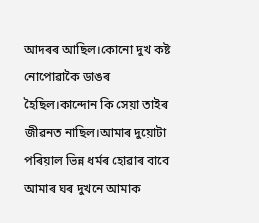আদৰৰ আছিল।কোনো দুখ কষ্ট নোপোৱাকৈ ডাঙৰ হৈছিল।কান্দোন কি সেয়া তাইৰ জীৱনত নাছিল।আমাৰ দুয়োটা পৰিয়াল ভিন্ন ধৰ্মৰ হোৱাৰ বাবে আমাৰ ঘৰ দুখনে আমাক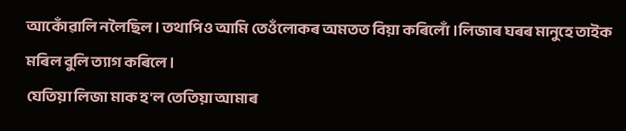আকোঁৱালি নলৈছিল। তথাপিও আমি তেওঁলোকৰ অমতত বিয়া কৰিলোঁ।লিজাৰ ঘৰৰ মানুহে তাইক মৰিল বুলি ত্যাগ কৰিলে।
যেতিয়া লিজা মাক হ'ল তেতিয়া আমাৰ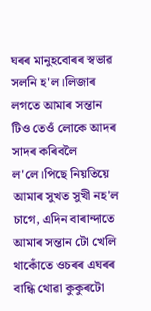ঘৰৰ মানুহবোৰৰ স্বভাৱ সলনি হ'ল।লিজাৰ লগতে আমাৰ সন্তান টিও তেওঁ লোকে আদৰ সাদৰ কৰিবলৈ ল'লে।পিছে নিয়তিয়ে আমাৰ সুখত সুখী নহ'ল চাগে, এদিন বাৰান্দাতে আমাৰ সন্তান টো খেলি থাকোঁতে ওচৰৰ এঘৰৰ বান্ধি থোৱা কুকুৰটো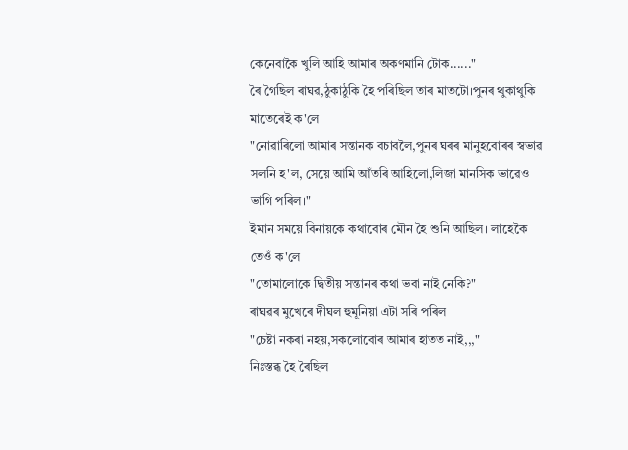কেনেবাকৈ খুলি আহি আমাৰ অকণমানি টোক......"
ৰৈ গৈছিল ৰাঘৱ,ঠুকাঠুকি হৈ পৰিছিল তাৰ মাতটো।পুনৰ থুকাথুকি মাতেৰেই ক'লে
"নোৱাৰিলো আমাৰ সন্তানক বচাবলৈ,পুনৰ ঘৰৰ মানুহবোৰৰ স্বভাৱ সলনি হ'ল, সেয়ে আমি আঁতৰি আহিলো,লিজা মানসিক ভাৱেও ভাগি পৰিল।"
ইমান সময়ে বিনায়কে কথাবোৰ মৌন হৈ শুনি আছিল। লাহেকৈ তেওঁ ক'লে
"তোমালোকে দ্বিতীয় সন্তানৰ কথা ভবা নাই নেকি?"
ৰাঘৱৰ মুখেৰে দীঘল হুমূনিয়া এটা সৰি পৰিল
"চেষ্টা নকৰা নহয়,সকলোবোৰ আমাৰ হাতত নাই,,,"
নিঃস্তব্ধ হৈ ৰৈছিল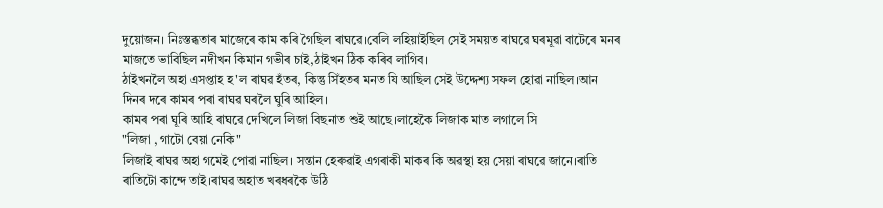দুয়োজন। নিঃস্তব্ধতাৰ মাজেৰে কাম কৰি গৈছিল ৰাঘৱে।বেলি লহিয়াইছিল সেই সময়ত ৰাঘৱে ঘৰমূৱা বাটেৰে মনৰ মাজতে ভাবিছিল নদীখন কিমান গভীৰ চাই,ঠাইখন ঠিক কৰিব লাগিব।
ঠাইখনলৈ অহা এসপ্তাহ হ'ল ৰাঘৱ হঁতৰ, কিন্তু সিঁহতৰ মনত যি আছিল সেই উদ্দেশ্য সফল হোৱা নাছিল।আন দিনৰ দৰে কামৰ পৰা ৰাঘৱ ঘৰলৈ ঘুৰি আহিল।
কামৰ পৰা ঘূৰি আহি ৰাঘৱে দেখিলে লিজা বিছনাত শুই আছে।লাহেকৈ লিজাক মাত লগালে সি
"লিজা , গাটো বেয়া নেকি"
লিজাই ৰাঘৱ অহা গমেই পোৱা নাছিল। সন্তান হেৰুৱাই এগৰাকী মাকৰ কি অৱস্থা হয় সেয়া ৰাঘৱে জানে।ৰাতি ৰাতিটো কান্দে তাই।ৰাঘৱ অহাত খৰধৰকৈ উঠি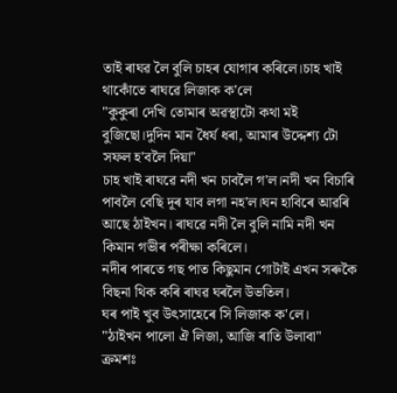তাই ৰাঘৱ লৈ বুলি চাহৰ যোগাৰ কৰিলে।চাহ খাই থাকোঁতে ৰাঘৱে লিজাক ক'লে
"কুকুৰা দেখি তোমাৰ অৱস্থাটো কথা মই বুজিছো।দুদিন মান ধৈৰ্য ধৰা, আমাৰ উদ্দেশ্য টো সফল হ'বলৈ দিয়া"
চাহ খাই ৰাঘৱে নদী খন চাবলৈ গ'ল।নদী খন বিচাৰি পাবলৈ বেছি দূৰ যাব লগা নহ'ল।ঘন হাবিৰে আৱৰি আছে ঠাইখন। ৰাঘৱে নদী লৈ বুলি নামি নদী খন কিমান গভীৰ পৰীক্ষা কৰিলে।
নদীৰ পাৰতে গছ পাত কিছুমান গোটাই এখন সৰুকৈ বিছনা থিক কৰি ৰাঘৱ ঘৰলৈ উভতিল।
ঘৰ পাই খুব উৎসাহেৰে সি লিজাক ক'লে।
"ঠাইখন পালো ঐ লিজা, আজি ৰাতি উলাবা"
ক্ৰমশঃ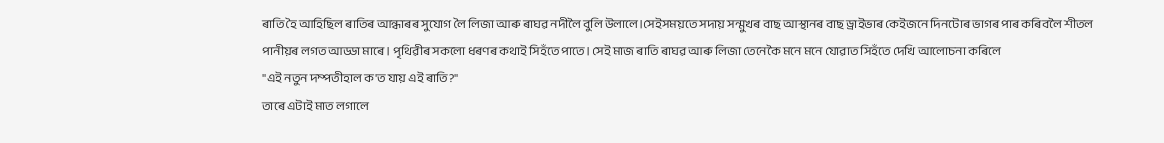ৰাতি হৈ আহিছিল ৰাতিৰ আন্ধাৰৰ সুযোগ লৈ লিজা আৰু ৰাঘৱ নদীলৈ বুলি উলালে।সেইসময়তে সদায় সন্মুখৰ বাছ আস্থানৰ বাছ ড্ৰাইভাৰ কেইজনে দিনটোৰ ভাগৰ পাৰ কৰিবলৈ শীতল পানীয়ৰ লগত আড্ডা মাৰে। পৃথিৱীৰ সকলো ধৰণৰ কথাই সিহঁতে পাতে। সেই মাজ ৰাতি ৰাঘৱ আৰু লিজা তেনেকৈ মনে মনে যোৱাত সিহঁতে দেখি আলোচনা কৰিলে
"এই নতুন দম্পতীহাল ক'ত যায় এই ৰাতি?"
তাৰে এটাই মাত লগালে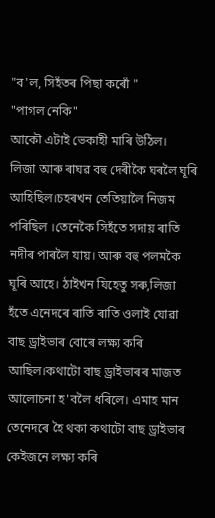"ব'ল, সিহঁতৰ পিছা কৰোঁ "
"পাগল নেকি"
আকৌ এটাই ভেকাহী মাৰি উঠিল।
লিজা আৰু ৰাঘৱ বহু দেৰীকৈ ঘৰলৈ ঘূৰি আহিছিল।চহৰখন তেতিয়ালৈ নিজম পৰিছিল ।তেনেকৈ সিহঁতে সদায় ৰাতি নদীৰ পাৰলৈ যায়। আৰু বহু পলমকৈ ঘূৰি আহে। ঠাইখন যিহেতু সৰু,লিজা হঁতে এনেদৰে ৰাতি ৰাতি ওলাই যোৱা বাছ ড্ৰাইভাৰ বোৰে লক্ষ্য কৰি আছিল।কথাটো বাছ ড্ৰাইভাৰৰ মাজত আলোচনা হ'বলৈ ধৰিলে। এমাহ মান তেনেদৰে হৈ থকা কথাটো বাছ ড্ৰাইভাৰ কেইজনে লক্ষ্য কৰি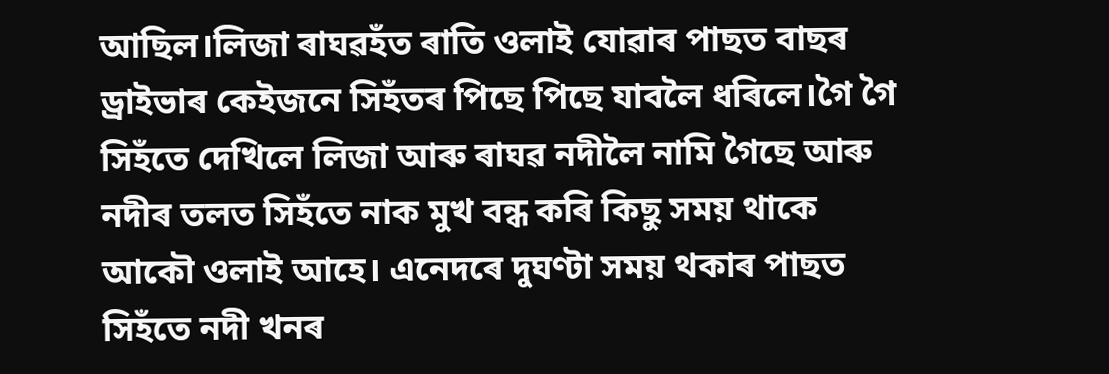আছিল।লিজা ৰাঘৱহঁত ৰাতি ওলাই যোৱাৰ পাছত বাছৰ ড্ৰাইভাৰ কেইজনে সিহঁতৰ পিছে পিছে যাবলৈ ধৰিলে।গৈ গৈ সিহঁতে দেখিলে লিজা আৰু ৰাঘৱ নদীলৈ নামি গৈছে আৰু নদীৰ তলত সিহঁতে নাক মুখ বন্ধ কৰি কিছু সময় থাকে আকৌ ওলাই আহে। এনেদৰে দুঘণ্টা সময় থকাৰ পাছত সিহঁতে নদী খনৰ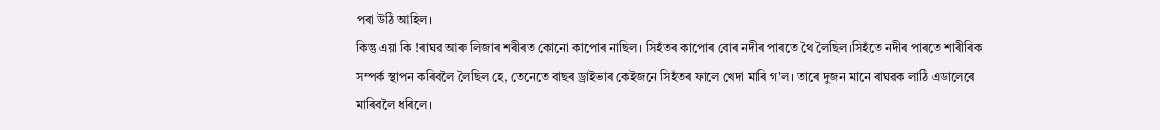পৰা উঠি আহিল।
কিন্তু এয়া কি !ৰাঘৱ আৰু লিজাৰ শৰীৰত কোনো কাপোৰ নাছিল। সিহঁতৰ কাপোৰ বোৰ নদীৰ পাৰতে থৈ লৈছিল।সিহঁতে নদীৰ পাৰতে শাৰীৰিক সম্পৰ্ক স্থাপন কৰিবলৈ লৈছিল হে, তেনেতে বাছৰ ড্ৰাইভাৰ কেইজনে সিহঁতৰ ফালে খেদা মাৰি গ'ল। তাৰে দুজন মানে ৰাঘৱক লাঠি এডালেৰে মাৰিবলৈ ধৰিলে।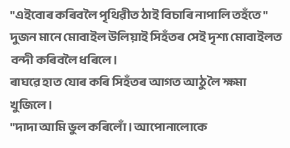"এইবোৰ কৰিবলৈ পৃথিৱীত ঠাই বিচাৰি নাপালি তহঁতে"
দুজন মানে মোবাইল উলিয়াই সিহঁতৰ সেই দৃশ্য মোবাইলত বন্দী কৰিবলৈ ধৰিলে।
ৰাঘৱে হাত যোৰ কৰি সিহঁতৰ আগত আঠু লৈ ক্ষমা খুজিলে।
"দাদা আমি ভুল কৰিলোঁ । আপোনালোকে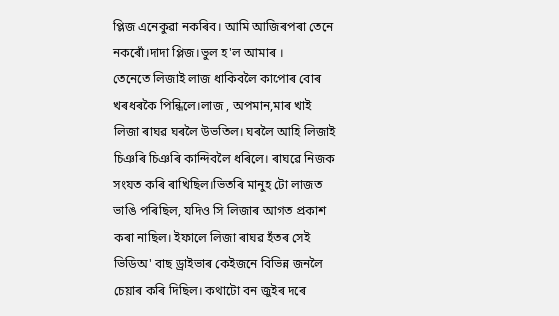প্লিজ এনেকুৱা নকৰিব। আমি আজিৰপৰা তেনে নকৰোঁ।দাদা প্লিজ।ভুল হ'ল আমাৰ ।
তেনেতে লিজাই লাজ ধাকিবলৈ কাপোৰ বোৰ খৰধৰকৈ পিন্ধিলে।লাজ , অপমান,মাৰ খাই লিজা ৰাঘৱ ঘৰলৈ উভতিল। ঘৰলৈ আহি লিজাই চিঞৰি চিঞৰি কান্দিবলৈ ধৰিলে। ৰাঘৱে নিজক সংযত কৰি ৰাখিছিল।ভিতৰি মানুহ টো লাজত ভাঙি পৰিছিল, যদিও সি লিজাৰ আগত প্ৰকাশ কৰা নাছিল। ইফালে লিজা ৰাঘৱ হঁতৰ সেই ভিডিঅ' বাছ ড্ৰাইভাৰ কেইজনে বিভিন্ন জনলৈ চেয়াৰ কৰি দিছিল। কথাটো বন জুইৰ দৰে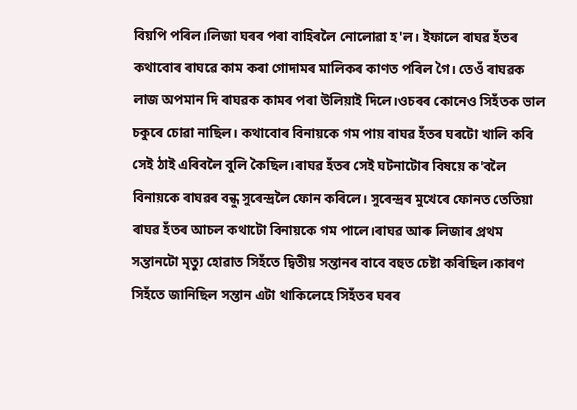বিয়পি পৰিল।লিজা ঘৰৰ পৰা বাহিৰলৈ নোলোৱা হ'ল। ইফালে ৰাঘৱ হঁতৰ কথাবোৰ ৰাঘৱে কাম কৰা গোদামৰ মালিকৰ কাণত পৰিল গৈ। তেওঁ ৰাঘৱক লাজ অপমান দি ৰাঘৱক কামৰ পৰা উলিয়াই দিলে।ওচৰৰ কোনেও সিহঁতক ভাল চকুৰে চোৱা নাছিল। কথাবোৰ বিনায়কে গম পায় ৰাঘৱ হঁতৰ ঘৰটো খালি কৰি সেই ঠাই এৰিবলৈ বুলি কৈছিল।ৰাঘৱ হঁতৰ সেই ঘটনাটোৰ বিষয়ে ক'বলৈ বিনায়কে ৰাঘৱৰ বন্ধু সুৰেন্দ্ৰলৈ ফোন কৰিলে। সুৰেন্দ্ৰৰ মুখেৰে ফোনত তেতিয়া ৰাঘৱ হঁতৰ আচল কথাটো বিনায়কে গম পালে।ৰাঘৱ আৰু লিজাৰ প্ৰথম সন্তানটো মৃত্যু হোৱাত সিহঁতে দ্বিতীয় সন্তানৰ বাবে বহুত চেষ্টা কৰিছিল।কাৰণ সিহঁতে জানিছিল সন্তান এটা থাকিলেহে সিহঁতৰ ঘৰৰ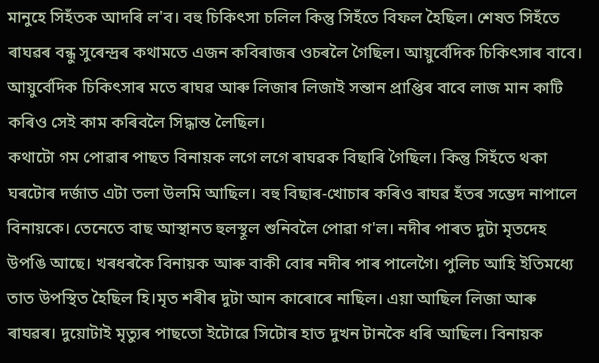মানুহে সিহঁতক আদৰি ল'ব। বহু চিকিৎসা চলিল কিন্তু সিহঁতে বিফল হৈছিল। শেষত সিহঁতে ৰাঘৱৰ বন্ধু সুৰেন্দ্ৰৰ কথামতে এজন কবিৰাজৰ ওচৰলৈ গৈছিল। আয়ুৰ্বেদিক চিকিৎসাৰ বাবে। আয়ুৰ্বেদিক চিকিৎসাৰ মতে ৰাঘৱ আৰু লিজাৰ লিজাই সন্তান প্ৰাপ্তিৰ বাবে লাজ মান কাটি কৰিও সেই কাম কৰিবলৈ সিদ্ধান্ত লৈছিল।
কথাটো গম পোৱাৰ পাছত বিনায়ক লগে লগে ৰাঘৱক বিছাৰি গৈছিল। কিন্তু সিহঁতে থকা ঘৰটোৰ দৰ্জাত এটা তলা উলমি আছিল। বহু বিছাৰ-খোচাৰ কৰিও ৰাঘৱ হঁতৰ সম্ভেদ নাপালে বিনায়কে। তেনেতে বাছ আস্থানত হুলস্থূল শুনিবলৈ পোৱা গ'ল। নদীৰ পাৰত দুটা মৃতদেহ উপঙি আছে। খৰধৰকৈ বিনায়ক আৰু বাকী বোৰ নদীৰ পাৰ পালেগৈ। পুলিচ আহি ইতিমধ্যে তাত উপস্থিত হৈছিল হি।মৃত শৰীৰ দুটা আন কাৰোৰে নাছিল। এয়া আছিল লিজা আৰু ৰাঘৱৰ। দুয়োটাই মৃত্যুৰ পাছতো ইটোৱে সিটোৰ হাত দুখন টানকৈ ধৰি আছিল। বিনায়ক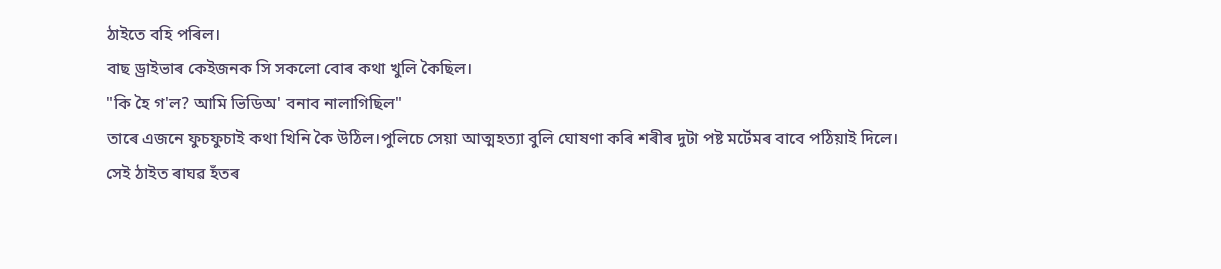ঠাইতে বহি পৰিল।
বাছ ড্ৰাইভাৰ কেইজনক সি সকলো বোৰ কথা খুলি কৈছিল।
"কি হৈ গ'ল? আমি ভিডিঅ' বনাব নালাগিছিল"
তাৰে এজনে ফুচফুচাই কথা খিনি কৈ উঠিল।পুলিচে সেয়া আত্মহত্যা বুলি ঘোষণা কৰি শৰীৰ দুটা পষ্ট মৰ্টেমৰ বাবে পঠিয়াই দিলে। সেই ঠাইত ৰাঘৱ হঁতৰ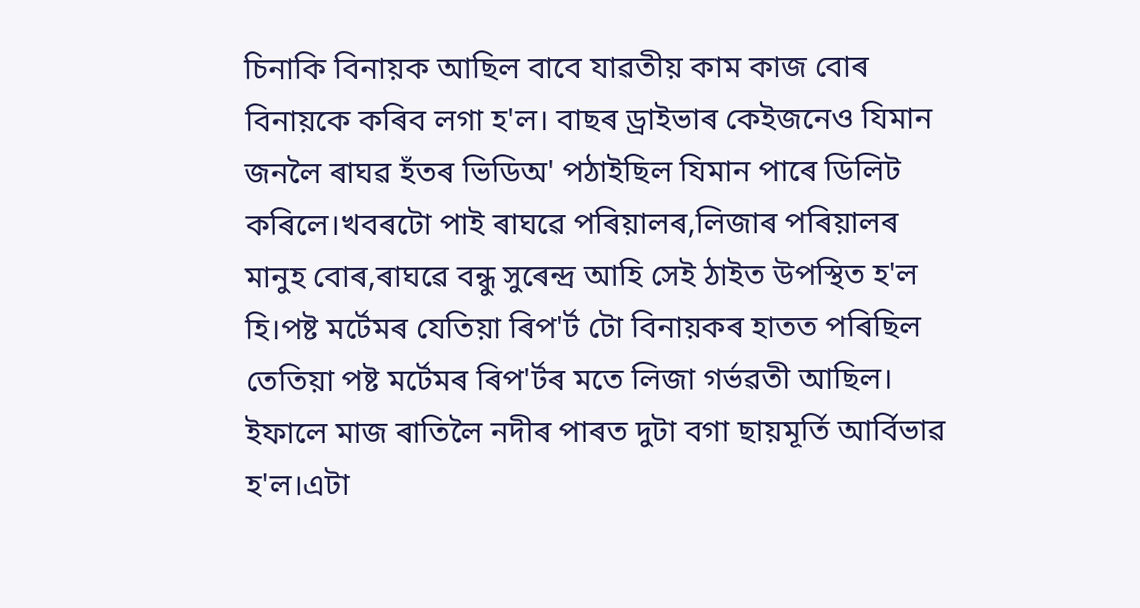চিনাকি বিনায়ক আছিল বাবে যাৱতীয় কাম কাজ বোৰ বিনায়কে কৰিব লগা হ'ল। বাছৰ ড্ৰাইভাৰ কেইজনেও যিমান জনলৈ ৰাঘৱ হঁতৰ ভিডিঅ' পঠাইছিল যিমান পাৰে ডিলিট কৰিলে।খবৰটো পাই ৰাঘৱে পৰিয়ালৰ,লিজাৰ পৰিয়ালৰ মানুহ বোৰ,ৰাঘৱে বন্ধু সুৰেন্দ্ৰ আহি সেই ঠাইত উপস্থিত হ'ল হি।পষ্ট মৰ্টেমৰ যেতিয়া ৰিপ'ৰ্ট টো বিনায়কৰ হাতত পৰিছিল তেতিয়া পষ্ট মৰ্টেমৰ ৰিপ'ৰ্টৰ মতে লিজা গৰ্ভৱতী আছিল।
ইফালে মাজ ৰাতিলৈ নদীৰ পাৰত দুটা বগা ছায়মূৰ্তি আৰ্বিভাৱ হ'ল।এটা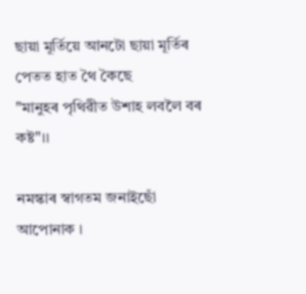ছায়া মূৰ্তিয়ে আনটো ছায়া মূৰ্তিৰ পেতত হাত থৈ কৈছে
"মানুহৰ পৃথিৱীত উশাহ লবলৈ বৰ কষ্ট"।।

নমস্কাৰ স্বাগতম জনাইছোঁ আপোনাক ।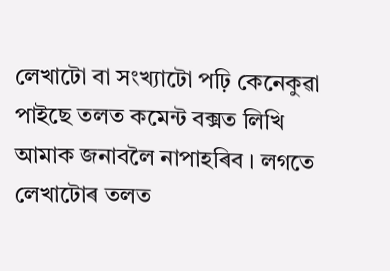লেখাটো বা সংখ্যাটো পঢ়ি কেনেকুৱা পাইছে তলত কমেন্ট বক্সত লিখি আমাক জনাবলৈ নাপাহৰিব । লগতে লেখাটোৰ তলত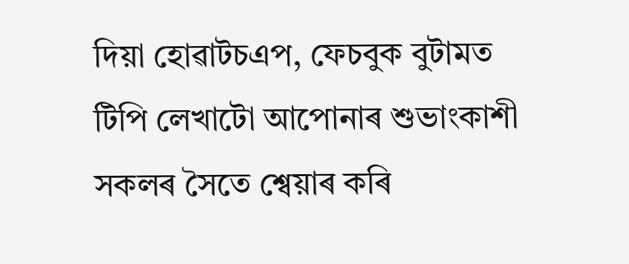দিয়া হোৱাটচএপ, ফেচবুক বুটামত টিপি লেখাটো আপোনাৰ শুভাংকাশী সকলৰ সৈতে শ্বেয়াৰ কৰি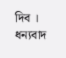দিব । ধন্যবাদ